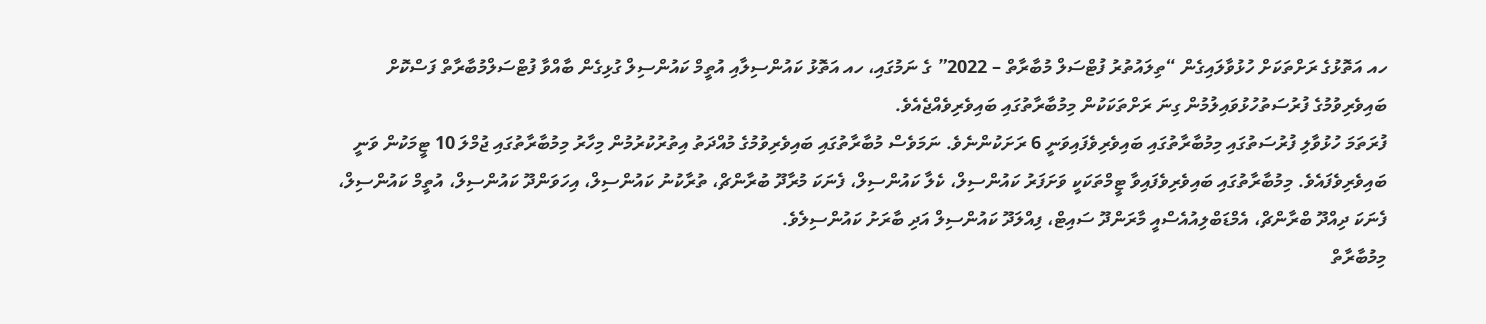ހއ އަތޮޅުގެ ރަށްތަކަށް ހުޅުވާލައިގެން “ތިލައުތުރު ފުޓްސަލް މުބާރާތް – 2022” ގެ ނަމުގައި، ހއ އަތޮޅު ކައުންސިލާއި އުތީމް ކައުންސިލް ގުޅިގެން ބާއްވާ ފުޓްސަލްމުބާރާތް ފަސްކޮށް ބައިވެރިވުމުގެ ފުރުސަތުހުޅުވައިލުމުން ގިނަ ރަށްތަކަކުން މިމުބާރާތުގައި ބައިވެރިވެއްޖެއެވެ.
ފުރަތަމަ ހުޅުވާލި ފުރުސަތުގައި މިމުބާރާތުގައި ބައިވެރިވެފައިވަނީ 6 ރަށަކުންނެވެ. ނަމަވެސް މުބާރާތުގައި ބައިވެރިވުމުގެ މުއްދަތު އިތުރުކުރުމުން މިހާރު މިމުބާރާތުގައި ޖުމްލަ 10 ޓީމަކުން ވަނީ ބައިވެރިވެފައެވެ. މިމުބާރާތުގައި ބައިވެރިވެފައިވާ ޓީމްތަކަކީ ވަށަފަރު ކައުންސިލް، ކެލާ ކައުންސިލް، ފެނަކަ މުރާދޫ ބުރާންޗް، ތުރާކުނު ކައުންސިލް، އިހަވަންދޫ ކައުންސިލް، އުތީމް ކައުންސިލް، ފެނަކަ ދިއްދޫ ބްރާންޗް، އެމްޑަބްލިއުއެސްއީ މާރަންދޫ ސައިޓް، ފިއްލަދޫ ކައުންސިލް އަދި ބާރަށު ކައުންސިލެވެ.
މިމުބާރާތް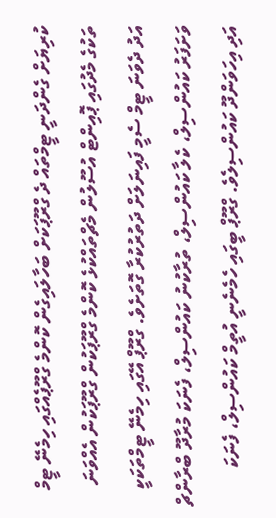ކުރިޔަށް ގެންދަނީ ޓީމްތައް ދެ ގްރޫޕަކަށް ބަހާލައިގެން ކޮންމެ ގްރޫޕެއްގައި ހިމެނޭ ޓީމް ތަކުގެ މެދުގައި ޕޮއިންޓް އުސޫލުން މެޗްތައްކުޅެ ކޮންމެ ގްރޫޕަކުން ގްރޫޕަކުން އެއްވަނަ އަދު ދެވަނަ ޓީމް ސެމީ ފައިނަލަށް ދަތުރުކުރާ ގޮތަށެވެ. ގްރޫޕް އޭގައި ހިމެނޭ ޓީމްތަކަކީ ވަށަފަރު ކައުންސިލް، ކެލާ ކައުންސިލް، ތުރާކުނު ކައުންސިލް، ފެނަކަ މުރާދޫ ބްރާންޗް އަދި އިހަވަންދޫ ކައުންސިލެވެ. ގްރޫޕް ބީގައި ހެމެނެނީ އުތީމް ކައުންސިލް، ފެނަކަ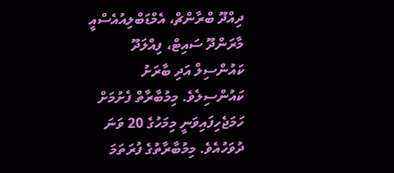ދިއްދޫ ބްރާންޗް، އެމްޑަބްލިއުއެސްއީ މާރަންދޫ ސައިޓް، ފިއްލަދޫ ކައުންސިލް އަދި ބާރަށު ކައުންސިލެވެ. މިމުބާރާތް ފެށުމަށް ހަމަޖެހިފައިވަނީ މިމަހުގެ 20 ވަނަ ދުވަހުއެވެ. މިމުބާރާތުގެ ފުރަތަމަ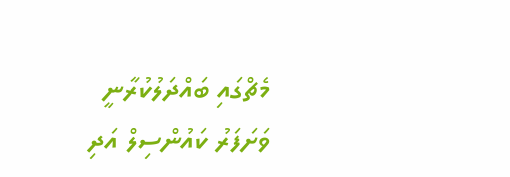މެޗްގައި ބައްދަލުކުރާނީ ވަށަފަރު ކައުންސިލް އަދި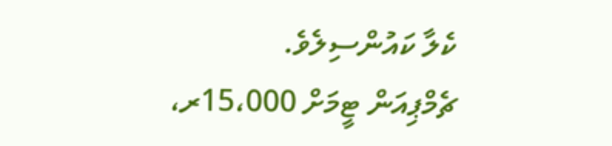ކެލާ ކައުންސިލެވެ.
ޗެމްޕިއަން ޓީމަށް 15،000ރ،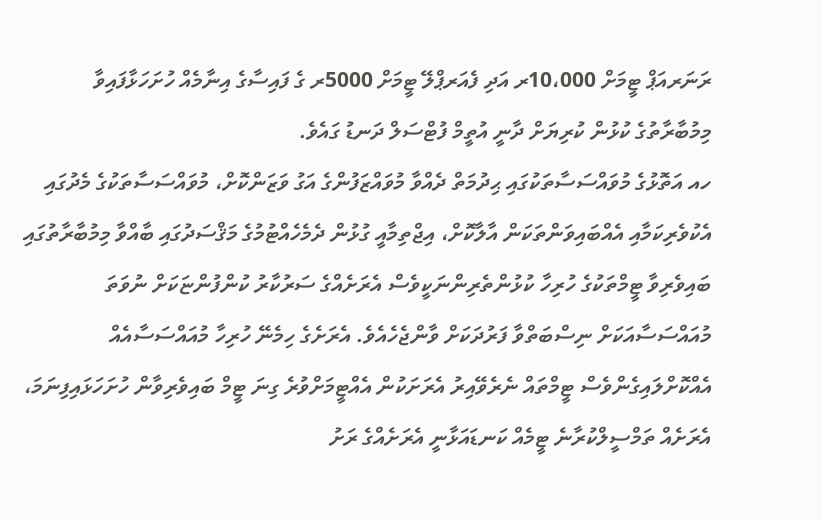ރަނަރއަޕް ޓީމަށް 10،000ރ އަދި ފެއަރޕްލޭ ޓީމަށް 5000ރ ގެ ފައިސާގެ އިނާމެއް ހުށަހަޅާފައިވާ މިމުބާރާތުގެ ކުޅުން ކުރިޔަށް ދާނީ އުތީމް ފުޓްސަލް ދަނޑު ގައެވެ.
ހއ އަތޮޅުގެ މުވައްސަސާތަކުގައި ޙިދުމަތް ދެއްވާ މުވައްޒަފުންގެ އަގު ވަޒަންކޮށް، މުވައްސަސާތަކުގެ މެދުގައި އެކުވެރިކަމާއި އެއްބައިވަންތަކަން އާލާކޮށް، އިޖްތިމާއީ ގުޅުން ދެމެހެއްޓުމުގެ މަޤްސަދުގައި ބާއްވާ މިމުބާރާތުގައި ބައިވެރިވާ ޓީމްތަކުގެ ހުރިހާ ކުޅުންތެރިންނަކީވެސް އެރަށެއްގެ ސަރުކާރު ކުންފުންޏަކަށް ނުވަތަ މުއައްސަސާއަކަށް ނިސްބަތްވާ ފަރުދަކަށް ވާންޖެހެއެވެ. އެރަށެގެ ހިމެނޭ ހުރިހާ މުއައްސަސާއެއް އެއްކޮށްލައިގެންވެސް ޓީމްތައް ނެރެވޭއިރު އެރަށަކުން އެއްޓީމަށްވުރެ ގިނަ ޓީމް ބައިވެރިވާން ހުށަހަޅައިފިނަމަ، އެރަށެއް ތަމްސީލްކުރާނެ ޓީމެއް ކަނޑައަޅާނީ އެރަށެއްގެ ރަށު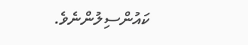ކައުންސިލުންނެވެ.